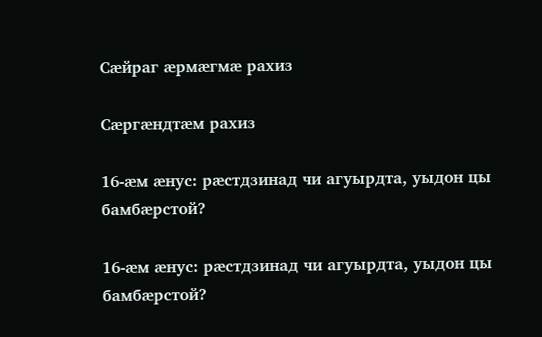Сӕйраг ӕрмӕгмӕ рахиз

Сӕргӕндтӕм рахиз

16-ӕм ӕнус: рӕстдзинад чи агуырдта, уыдон цы бамбӕрстой?

16-ӕм ӕнус: рӕстдзинад чи агуырдта, уыдон цы бамбӕрстой?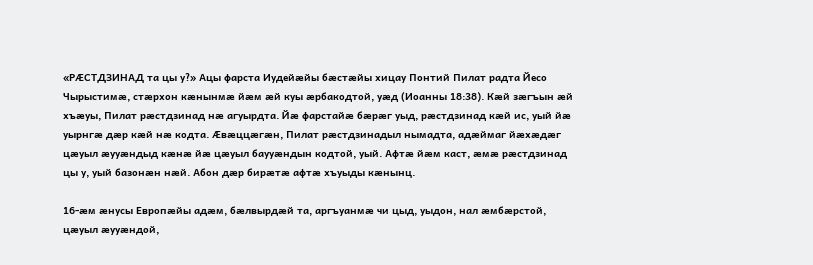«РӔСТДЗИНАД та цы у?» Ацы фарста Иудейӕйы бӕстӕйы хицау Понтий Пилат радта Йесо Чырыстимӕ, стӕрхон кӕнынмӕ йӕм ӕй куы ӕрбакодтой, уӕд (Иоанны 18:38). Кӕй зӕгъын ӕй хъӕуы, Пилат рӕстдзинад нӕ агуырдта. Йӕ фарстайӕ бӕрӕг уыд, рӕстдзинад кӕй ис, уый йӕ уырнгӕ дӕр кӕй нӕ кодта. Ӕвӕццӕгӕн, Пилат рӕстдзинадыл нымадта, адӕймаг йӕхӕдӕг цӕуыл ӕууӕндыд кӕнӕ йӕ цӕуыл баууӕндын кодтой, уый. Афтӕ йӕм каст, ӕмӕ рӕстдзинад цы у, уый базонӕн нӕй. Абон дӕр бирӕтӕ афтӕ хъуыды кӕнынц.

16-ӕм ӕнусы Европӕйы адӕм, бӕлвырдӕй та, аргъуанмӕ чи цыд, уыдон, нал ӕмбӕрстой, цӕуыл ӕууӕндой,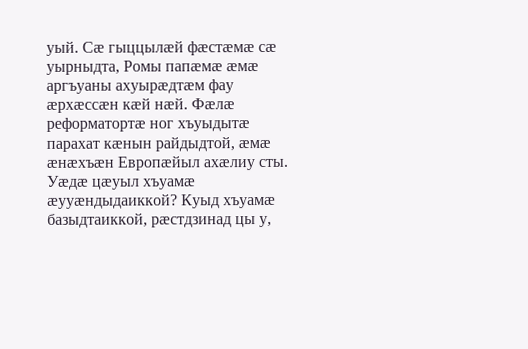уый. Сӕ гыццылӕй фӕстӕмӕ сӕ уырныдта, Ромы папӕмӕ ӕмӕ аргъуаны ахуырӕдтӕм фау ӕрхӕссӕн кӕй нӕй. Фӕлӕ реформатортӕ ног хъуыдытӕ парахат кӕнын райдыдтой, ӕмӕ ӕнӕхъӕн Европӕйыл ахӕлиу сты. Уӕдӕ цӕуыл хъуамӕ ӕууӕндыдаиккой? Куыд хъуамӕ базыдтаиккой, рӕстдзинад цы у,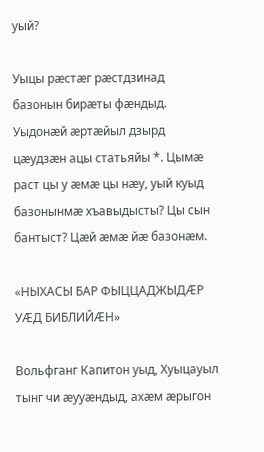уый?

Уыцы рӕстӕг рӕстдзинад базонын бирӕты фӕндыд. Уыдонӕй ӕртӕйыл дзырд цӕудзӕн ацы статьяйы *. Цымӕ раст цы у ӕмӕ цы нӕу, уый куыд базонынмӕ хъавыдысты? Цы сын бантыст? Цӕй ӕмӕ йӕ базонӕм.

«НЫХАСЫ БАР ФЫЦЦАДЖЫДӔР УӔД БИБЛИЙӔН»

Вольфганг Капитон уыд, Хуыцауыл тынг чи ӕууӕндыд, ахӕм ӕрыгон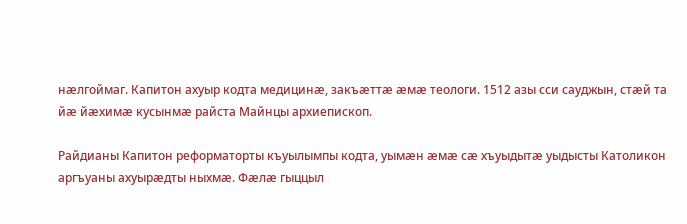нӕлгоймаг. Капитон ахуыр кодта медицинӕ, закъӕттӕ ӕмӕ теологи. 1512 азы сси сауджын, стӕй та йӕ йӕхимӕ кусынмӕ райста Майнцы архиепископ.

Райдианы Капитон реформаторты къуылымпы кодта, уымӕн ӕмӕ сӕ хъуыдытӕ уыдысты Католикон аргъуаны ахуырӕдты ныхмӕ. Фӕлӕ гыццыл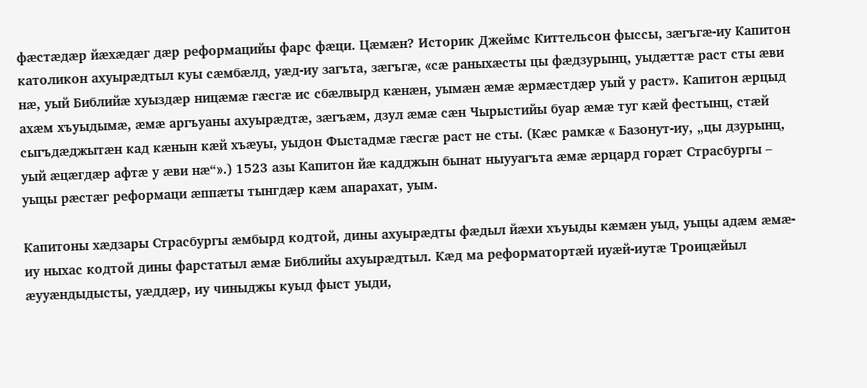фӕстӕдӕр йӕхӕдӕг дӕр реформацийы фарс фӕци. Цӕмӕн? Историк Джеймс Киттельсон фыссы, зӕгъгӕ-иу Капитон католикон ахуырӕдтыл куы сӕмбӕлд, уӕд-иу загъта, зӕгъгӕ, «сӕ раныхӕсты цы фӕдзурынц, уыдӕттӕ раст сты ӕви нӕ, уый Библийӕ хуыздӕр ницӕмӕ гӕсгӕ ис сбӕлвырд кӕнӕн, уымӕн ӕмӕ ӕрмӕстдӕр уый у раст». Капитон ӕрцыд ахӕм хъуыдымӕ, ӕмӕ аргъуаны ахуырӕдтӕ, зӕгъӕм, дзул ӕмӕ сӕн Чырыстийы буар ӕмӕ туг кӕй фестынц, стӕй сыгъдӕджытӕн кад кӕнын кӕй хъӕуы, уыдон Фыстадмӕ гӕсгӕ раст не сты. (Кӕс рамкӕ « Базонут-иу, „цы дзурынц, уый ӕцӕгдӕр афтӕ у ӕви нӕ“».) 1523 азы Капитон йӕ кадджын бынат ныууагъта ӕмӕ ӕрцард горӕт Страсбургы – уыцы рӕстӕг реформаци ӕппӕты тынгдӕр кӕм апарахат, уым.

Капитоны хӕдзары Страсбургы ӕмбырд кодтой, дины ахуырӕдты фӕдыл йӕхи хъуыды кӕмӕн уыд, уыцы адӕм ӕмӕ-иу ныхас кодтой дины фарстатыл ӕмӕ Библийы ахуырӕдтыл. Кӕд ма реформатортӕй иуӕй-иутӕ Троицӕйыл ӕууӕндыдысты, уӕддӕр, иу чиныджы куыд фыст уыди,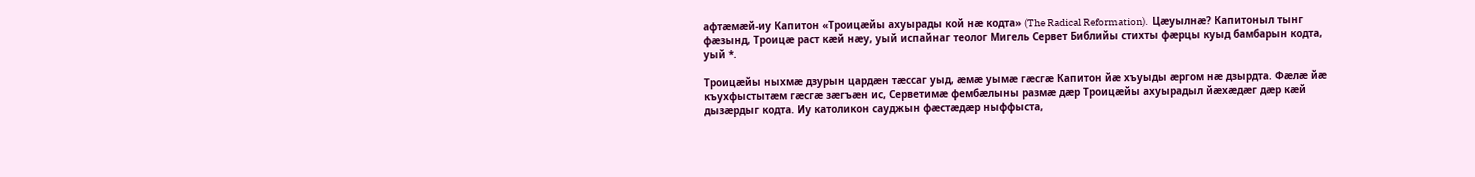афтӕмӕй-иу Капитон «Троицӕйы ахуырады кой нӕ кодта» (The Radical Reformation).  Цӕуылнӕ? Капитоныл тынг фӕзынд, Троицӕ раст кӕй нӕу, уый испайнаг теолог Мигель Сервет Библийы стихты фӕрцы куыд бамбарын кодта, уый *.

Троицӕйы ныхмӕ дзурын цардӕн тӕссаг уыд, ӕмӕ уымӕ гӕсгӕ Капитон йӕ хъуыды ӕргом нӕ дзырдта. Фӕлӕ йӕ къухфыстытӕм гӕсгӕ зӕгъӕн ис, Серветимӕ фембӕлыны размӕ дӕр Троицӕйы ахуырадыл йӕхӕдӕг дӕр кӕй дызӕрдыг кодта. Иу католикон сауджын фӕстӕдӕр ныффыста,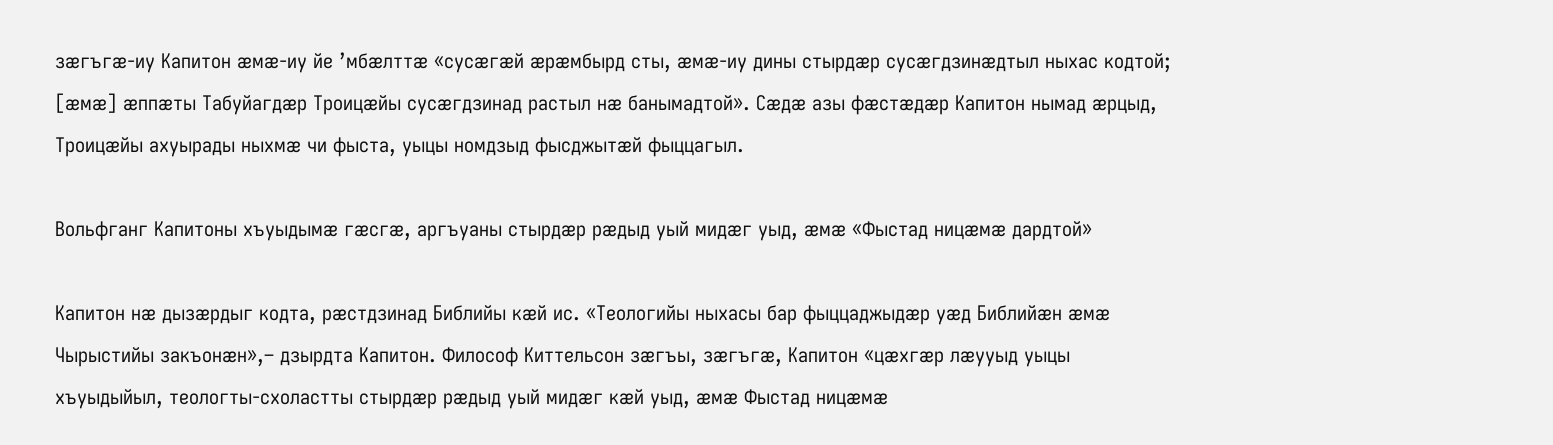зӕгъгӕ-иу Капитон ӕмӕ-иу йе ’мбӕлттӕ «сусӕгӕй ӕрӕмбырд сты, ӕмӕ-иу дины стырдӕр сусӕгдзинӕдтыл ныхас кодтой; [ӕмӕ] ӕппӕты Табуйагдӕр Троицӕйы сусӕгдзинад растыл нӕ банымадтой». Сӕдӕ азы фӕстӕдӕр Капитон нымад ӕрцыд, Троицӕйы ахуырады ныхмӕ чи фыста, уыцы номдзыд фысджытӕй фыццагыл.

Вольфганг Капитоны хъуыдымӕ гӕсгӕ, аргъуаны стырдӕр рӕдыд уый мидӕг уыд, ӕмӕ «Фыстад ницӕмӕ дардтой»

Капитон нӕ дызӕрдыг кодта, рӕстдзинад Библийы кӕй ис. «Теологийы ныхасы бар фыццаджыдӕр уӕд Библийӕн ӕмӕ Чырыстийы закъонӕн»,– дзырдта Капитон. Философ Киттельсон зӕгъы, зӕгъгӕ, Капитон «цӕхгӕр лӕууыд уыцы хъуыдыйыл, теологты-схоластты стырдӕр рӕдыд уый мидӕг кӕй уыд, ӕмӕ Фыстад ницӕмӕ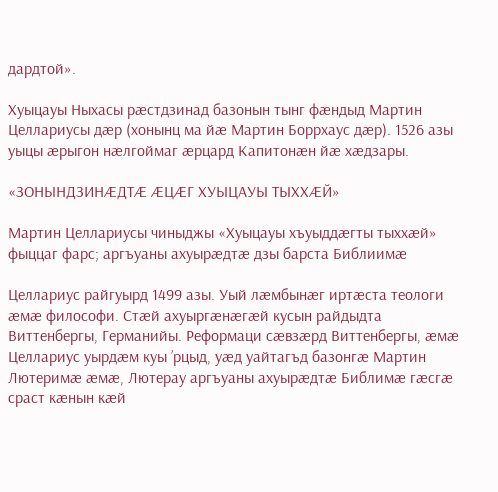дардтой».

Хуыцауы Ныхасы рӕстдзинад базонын тынг фӕндыд Мартин Целлариусы дӕр (хонынц ма йӕ Мартин Боррхаус дӕр). 1526 азы уыцы ӕрыгон нӕлгоймаг ӕрцард Капитонӕн йӕ хӕдзары.

«ЗОНЫНДЗИНӔДТӔ ӔЦӔГ ХУЫЦАУЫ ТЫХХӔЙ»

Мартин Целлариусы чиныджы «Хуыцауы хъуыддӕгты тыххӕй» фыццаг фарс; аргъуаны ахуырӕдтӕ дзы барста Библиимӕ

Целлариус райгуырд 1499 азы. Уый лӕмбынӕг иртӕста теологи ӕмӕ философи. Стӕй ахуыргӕнӕгӕй кусын райдыдта Виттенбергы, Германийы. Реформаци сӕвзӕрд Виттенбергы, ӕмӕ Целлариус уырдӕм куы ’рцыд, уӕд уайтагъд базонгӕ Мартин Лютеримӕ ӕмӕ, Лютерау аргъуаны ахуырӕдтӕ Библимӕ гӕсгӕ сраст кӕнын кӕй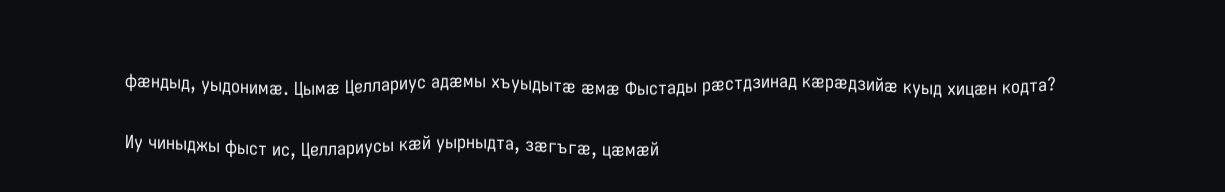фӕндыд, уыдонимӕ. Цымӕ Целлариус адӕмы хъуыдытӕ ӕмӕ Фыстады рӕстдзинад кӕрӕдзийӕ куыд хицӕн кодта?

Иу чиныджы фыст ис, Целлариусы кӕй уырныдта, зӕгъгӕ, цӕмӕй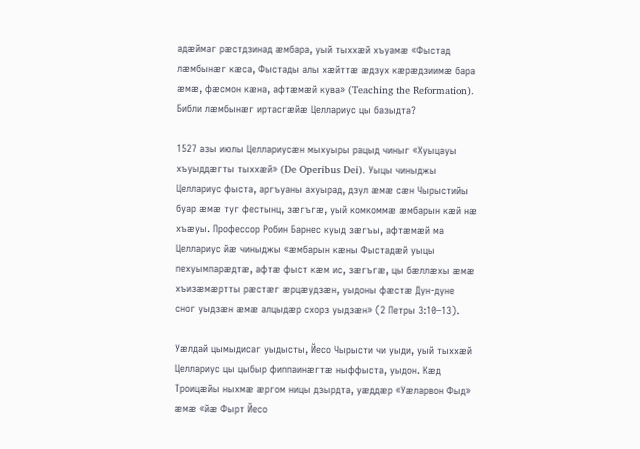адӕймаг рӕстдзинад ӕмбара, уый тыххӕй хъуамӕ «Фыстад лӕмбынӕг кӕса, Фыстады алы хӕйттӕ ӕдзух кӕрӕдзиимӕ бара ӕмӕ, фӕсмон кӕна, афтӕмӕй кува» (Teaching the Reformation). Библи лӕмбынӕг иртасгӕйӕ Целлариус цы базыдта?

1527 азы июлы Целлариусӕн мыхуыры рацыд чиныг «Хуыцауы хъуыддӕгты тыххӕй» (De Operibus Dei). Уыцы чиныджы Целлариус фыста, аргъуаны ахуырад, дзул ӕмӕ сӕн Чырыстийы буар ӕмӕ туг фестынц, зӕгъгӕ, уый комкоммӕ ӕмбарын кӕй нӕ хъӕуы. Профессор Робин Барнес куыд зӕгъы, афтӕмӕй ма Целлариус йӕ чиныджы «ӕмбарын кӕны Фыстадӕй уыцы пехуымпарӕдтӕ, афтӕ фыст кӕм ис, зӕгъгӕ, цы бӕллӕхы ӕмӕ хъизӕмӕртты рӕстӕг ӕрцӕудзӕн, уыдоны фӕстӕ Дун-дуне сног уыдзӕн ӕмӕ алцыдӕр схорз уыдзӕн» (2 Петры 3:10–13).

Уӕлдай цымыдисаг уыдысты, Йесо Чырысти чи уыди, уый тыххӕй Целлариус цы цыбыр фиппаинӕгтӕ ныффыста, уыдон. Кӕд Троицӕйы ныхмӕ ӕргом ницы дзырдта, уӕддӕр «Уӕларвон Фыд» ӕмӕ «йӕ Фырт Йесо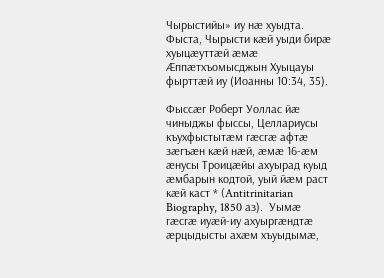Чырыстийы» иу нӕ хуыдта. Фыста, Чырысти кӕй уыди бирӕ хуыцӕуттӕй ӕмӕ Ӕппӕтхъомысджын Хуыцауы фырттӕй иу (Иоанны 10:34, 35).

Фыссӕг Роберт Уоллас йӕ чиныджы фыссы, Целлариусы къухфыстытӕм гӕсгӕ афтӕ зӕгъӕн кӕй нӕй, ӕмӕ 16-ӕм ӕнусы Троицӕйы ахуырад куыд ӕмбарын кодтой, уый йӕм раст кӕй каст * (Antitrinitarian Biography, 1850 аз).  Уымӕ гӕсгӕ иуӕй-иу ахуыргӕндтӕ ӕрцыдысты ахӕм хъуыдымӕ,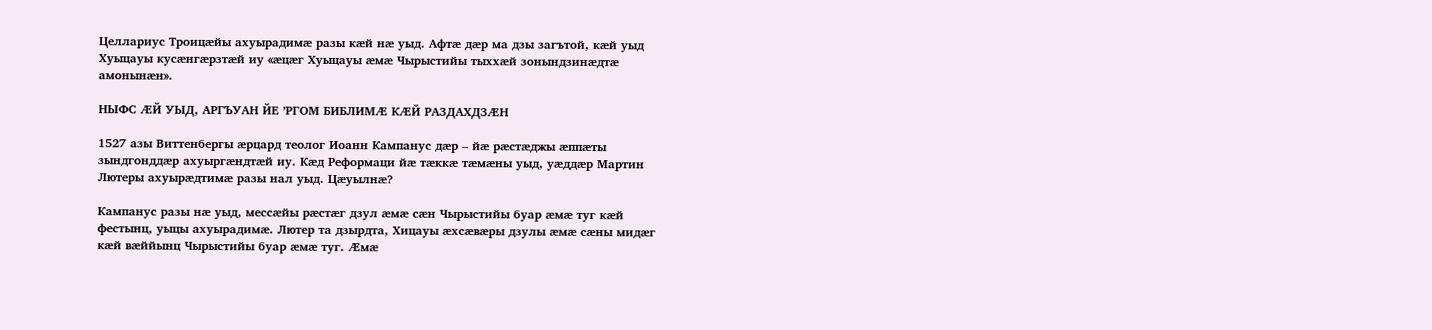Целлариус Троицӕйы ахуырадимӕ разы кӕй нӕ уыд. Афтӕ дӕр ма дзы загътой, кӕй уыд Хуыцауы кусӕнгӕрзтӕй иу «ӕцӕг Хуыцауы ӕмӕ Чырыстийы тыххӕй зонындзинӕдтӕ амонынӕн».

НЫФС ӔЙ УЫД, АРГЪУАН ЙЕ ’РГОМ БИБЛИМӔ КӔЙ РАЗДАХДЗӔН

1527 азы Виттенбергы ӕрцард теолог Иоанн Кампанус дӕр – йӕ рӕстӕджы ӕппӕты зындгонддӕр ахуыргӕндтӕй иу. Кӕд Реформаци йӕ тӕккӕ тӕмӕны уыд, уӕддӕр Мартин Лютеры ахуырӕдтимӕ разы нал уыд. Цӕуылнӕ?

Кампанус разы нӕ уыд, мессӕйы рӕстӕг дзул ӕмӕ сӕн Чырыстийы буар ӕмӕ туг кӕй фестынц, уыцы ахуырадимӕ. Лютер та дзырдта, Хицауы ӕхсӕвӕры дзулы ӕмӕ сӕны мидӕг кӕй вӕййынц Чырыстийы буар ӕмӕ туг. Ӕмӕ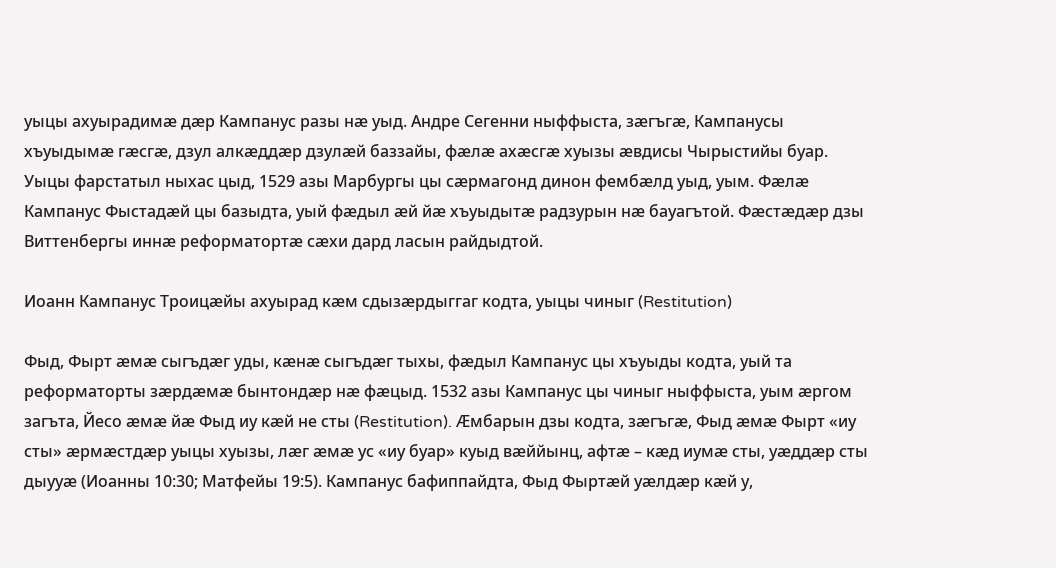уыцы ахуырадимӕ дӕр Кампанус разы нӕ уыд. Андре Сегенни ныффыста, зӕгъгӕ, Кампанусы хъуыдымӕ гӕсгӕ, дзул алкӕддӕр дзулӕй баззайы, фӕлӕ ахӕсгӕ хуызы ӕвдисы Чырыстийы буар. Уыцы фарстатыл ныхас цыд, 1529 азы Марбургы цы сӕрмагонд динон фембӕлд уыд, уым. Фӕлӕ Кампанус Фыстадӕй цы базыдта, уый фӕдыл ӕй йӕ хъуыдытӕ радзурын нӕ бауагътой. Фӕстӕдӕр дзы Виттенбергы иннӕ реформатортӕ сӕхи дард ласын райдыдтой.

Иоанн Кампанус Троицӕйы ахуырад кӕм сдызӕрдыггаг кодта, уыцы чиныг (Restitution)

Фыд, Фырт ӕмӕ сыгъдӕг уды, кӕнӕ сыгъдӕг тыхы, фӕдыл Кампанус цы хъуыды кодта, уый та реформаторты зӕрдӕмӕ бынтондӕр нӕ фӕцыд. 1532 азы Кампанус цы чиныг ныффыста, уым ӕргом загъта, Йесо ӕмӕ йӕ Фыд иу кӕй не сты (Restitution). Ӕмбарын дзы кодта, зӕгъгӕ, Фыд ӕмӕ Фырт «иу сты» ӕрмӕстдӕр уыцы хуызы, лӕг ӕмӕ ус «иу буар» куыд вӕййынц, афтӕ – кӕд иумӕ сты, уӕддӕр сты дыууӕ (Иоанны 10:30; Матфейы 19:5). Кампанус бафиппайдта, Фыд Фыртӕй уӕлдӕр кӕй у,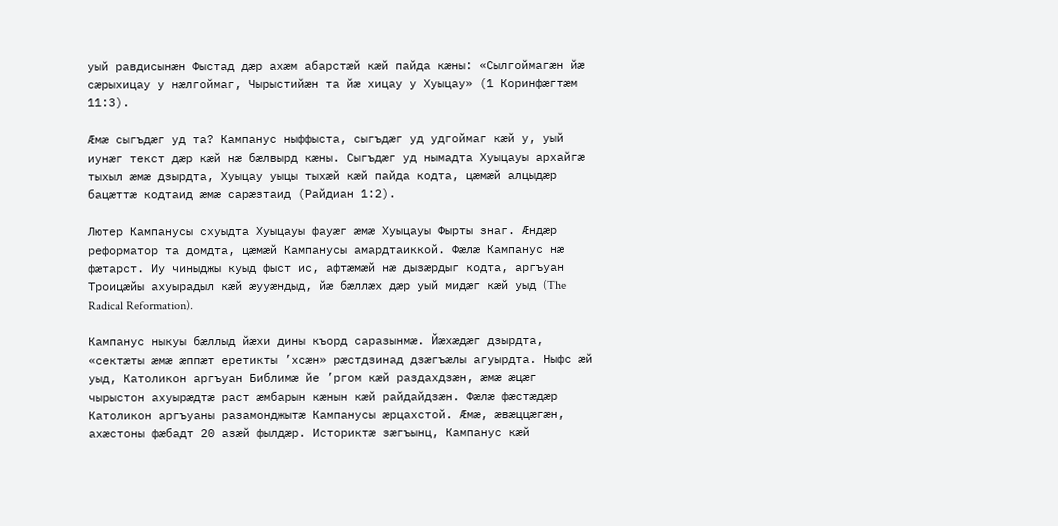уый равдисынӕн Фыстад дӕр ахӕм абарстӕй кӕй пайда кӕны: «Сылгоймагӕн йӕ сӕрыхицау у нӕлгоймаг, Чырыстийӕн та йӕ хицау у Хуыцау» (1 Коринфӕгтӕм 11:3).

Ӕмӕ сыгъдӕг уд та? Кампанус ныффыста, сыгъдӕг уд удгоймаг кӕй у, уый иунӕг текст дӕр кӕй нӕ бӕлвырд кӕны. Сыгъдӕг уд нымадта Хуыцауы архайгӕ тыхыл ӕмӕ дзырдта, Хуыцау уыцы тыхӕй кӕй пайда кодта, цӕмӕй алцыдӕр бацӕттӕ кодтаид ӕмӕ сарӕзтаид (Райдиан 1:2).

Лютер Кампанусы схуыдта Хуыцауы фауӕг ӕмӕ Хуыцауы Фырты знаг. Ӕндӕр реформатор та домдта, цӕмӕй Кампанусы амардтаиккой. Фӕлӕ Кампанус нӕ фӕтарст. Иу чиныджы куыд фыст ис, афтӕмӕй нӕ дызӕрдыг кодта, аргъуан Троицӕйы ахуырадыл кӕй ӕууӕндыд, йӕ бӕллӕх дӕр уый мидӕг кӕй уыд (The Radical Reformation).

Кампанус ныкуы бӕллыд йӕхи дины къорд саразынмӕ. Йӕхӕдӕг дзырдта, «сектӕты ӕмӕ ӕппӕт еретикты ’хсӕн» рӕстдзинад дзӕгъӕлы агуырдта. Ныфс ӕй уыд, Католикон аргъуан Библимӕ йе ’ргом кӕй раздахдзӕн, ӕмӕ ӕцӕг чырыстон ахуырӕдтӕ раст ӕмбарын кӕнын кӕй райдайдзӕн. Фӕлӕ фӕстӕдӕр Католикон аргъуаны разамонджытӕ Кампанусы ӕрцахстой. Ӕмӕ, ӕвӕццӕгӕн, ахӕстоны фӕбадт 20 азӕй фылдӕр. Историктӕ зӕгъынц, Кампанус кӕй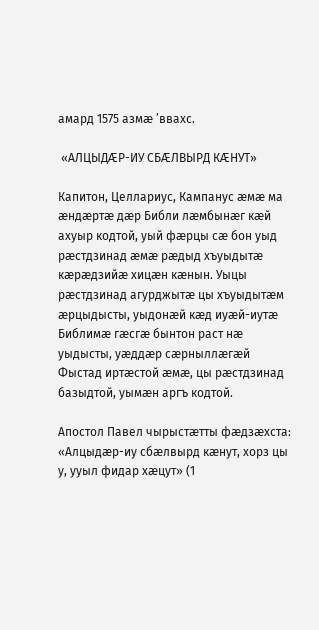амард 1575 азмӕ ’ввахс.

 «АЛЦЫДӔР-ИУ СБӔЛВЫРД КӔНУТ»

Капитон, Целлариус, Кампанус ӕмӕ ма ӕндӕртӕ дӕр Библи лӕмбынӕг кӕй ахуыр кодтой, уый фӕрцы сӕ бон уыд рӕстдзинад ӕмӕ рӕдыд хъуыдытӕ кӕрӕдзийӕ хицӕн кӕнын. Уыцы рӕстдзинад агурджытӕ цы хъуыдытӕм ӕрцыдысты, уыдонӕй кӕд иуӕй-иутӕ Библимӕ гӕсгӕ бынтон раст нӕ уыдысты, уӕддӕр сӕрныллӕгӕй Фыстад иртӕстой ӕмӕ, цы рӕстдзинад базыдтой, уымӕн аргъ кодтой.

Апостол Павел чырыстӕтты фӕдзӕхста: «Алцыдӕр-иу сбӕлвырд кӕнут, хорз цы у, ууыл фидар хӕцут» (1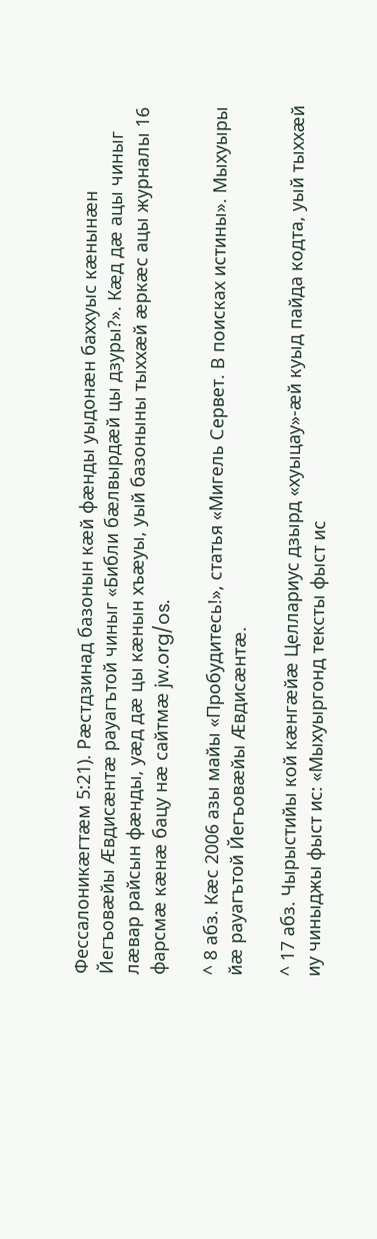Фессалоникӕгтӕм 5:21). Рӕстдзинад базонын кӕй фӕнды уыдонӕн баххуыс кӕнынӕн Йегъовӕйы Ӕвдисӕнтӕ рауагътой чиныг «Библи бӕлвырдӕй цы дзуры?». Кӕд дӕ ацы чиныг лӕвар райсын фӕнды, уӕд дӕ цы кӕнын хъӕуы, уый базоныны тыххӕй ӕркӕс ацы журналы 16 фарсмӕ кӕнӕ бацу нӕ сайтмӕ jw.org/os.

^ 8 абз. Кӕс 2006 азы майы «Пробудитесь!», статья «Мигель Сервет. В поисках истины». Мыхуыры йӕ рауагътой Йегъовӕйы Ӕвдисӕнтӕ.

^ 17 абз. Чырыстийы кой кӕнгӕйӕ Целлариус дзырд «хуыцау»-ӕй куыд пайда кодта, уый тыххӕй иу чиныджы фыст ис: «Мыхуыргонд тексты фыст ис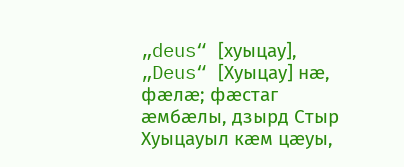„deus“ [хуыцау], „Deus“ [Хуыцау] нӕ, фӕлӕ; фӕстаг ӕмбӕлы, дзырд Стыр Хуыцауыл кӕм цӕуы,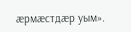ӕрмӕстдӕр уым».